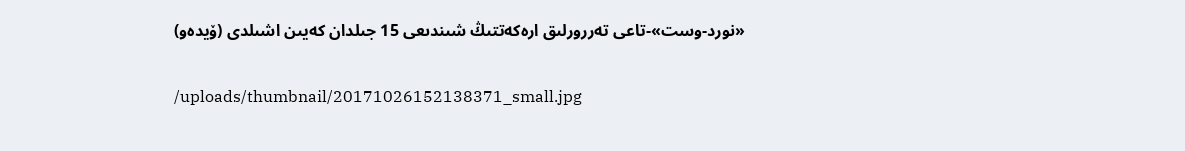«نورد-وست»-تاعى تەررورلىق ارەكەتتىڭ شىندىعى 15 جىلدان كەيىن اشىلدى (ۆيدەو)

/uploads/thumbnail/20171026152138371_small.jpg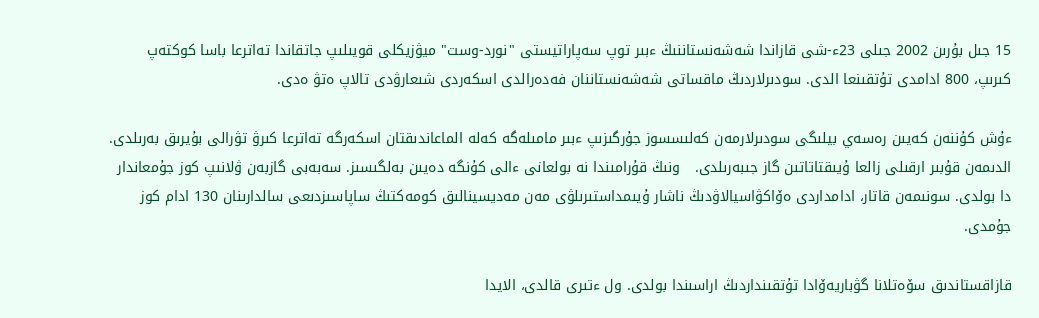15 جىل بۇرىن 2002 جىلى 23ء-شى قازاندا شەشەنستاننىڭ ءبىر توپ سەپاراتيستى "نورد-وست" ميۋزيكلى قويىلىپ جاتقاندا تەاترعا باسا كوكتەپ كىرىپ، 800 ادامدى تۇتقىنعا الدى. سودىرلاردىڭ ماقساتى شەشەنستاننان فەدەرالدى اسكەردى شىعارۋدى تالاپ ەتۋ ەدى.

ءۇش كۇننەن كەيىن رەسەي بيلىگى سودىرلارمەن كەلىسسوز جۇرگىزىپ ءبىر مامىلەگە كەلە الماعاندىقتان اسكەرگە تەاترعا كىرۋ تۋرالى بۇيرىق بەرىلدى. الدىمەن قۇبىر ارقىلى زالعا ۇيىقتاتاتىن گاز جىبەرىلدى.   ونىڭ قۇرامىندا نە بولعانى ءالى كۇنگە دەيىن بەلگىسىز. سەبەبى گازبەن ۋلانىپ كوز جۇمعاندار دا بولدى. سونىمەن قاتار، ادامداردى ەۆاكۋاسيالاۋدىڭ ناشار ۇيىمداستىرىلۋى مەن مەديسينالىق كومەكتىڭ ساپاسىزدىعى سالدارىنان 130 ادام كوز جۇمدى.

قازاقستاندىق سۆەتلانا گۋباريەۆادا تۇتقىنداردىڭ اراسىندا بولدى. ول ءتىرى قالدى، الايدا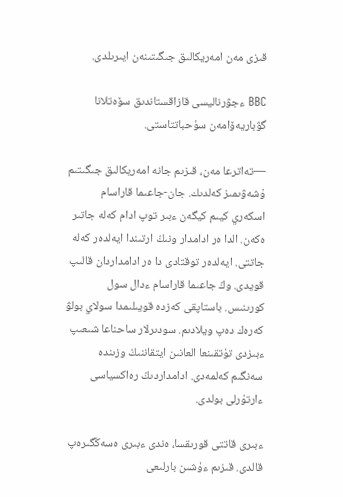قىزى مەن امەريكالىق جىگىتىنەن ايىرىلدى.

BBC ءجۋرناليسى قازاقستاندىق سۆەتلانا گۋباريەۆامەن سۇحباتتاستى.

—تەاترعا مەن، قىزىم جانە امەريكالىق جىگىتىم ۇشەۋىمىز كەلدىك. جان-جاعىما قاراسام اسكەري كيىم كيگەن ءبىر توپ ادام كەلە جاتىر ەكەن. الدا ەر ادامدار ونىڭ ارتىندا ايەلدەر كەلە جاتتى. ايەلدەر توقتادى دا ەر ادامداردان قالىپ قويدى. وڭ جاعىما قاراسام ءدال سول كورىنىس. باستاپقى كەزدە قويىلىمدا سولاي بولۋ كەرەك دەپ ويلادىم. سودىرلار ساحناعا شىعىپ ءبىزدى تۇتقىنعا العانىن ايتقاننىڭ وزىندە سەنگىم كەلمەدى. ادامداردىڭ رەاكسياسى ءارتۇرلى بولدى.

ءبىرى قاتتى قورىقسا، ەندى ءبىرى ەسەڭگىرەپ قالدى. قىزىم ءۇشىن بارلىعى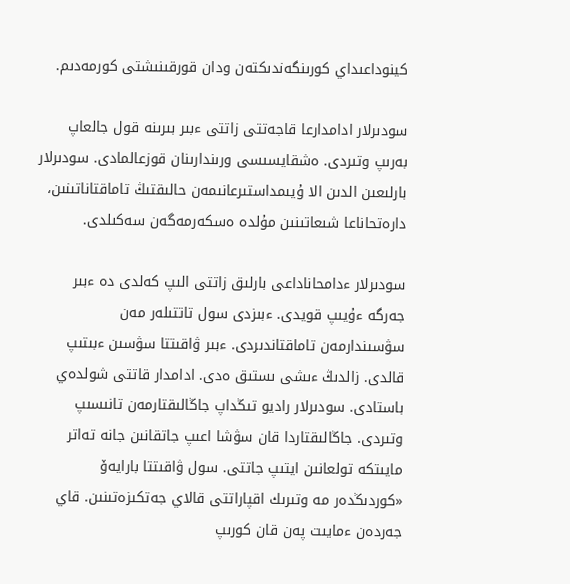كينوداعىداي كورىنگەندىكتەن ودان قورقىنىشتى كورمەدىم.

سودىرلار ادامدارعا قاجەتتى زاتتى ءبىر بىرىنە قول جالعاپ بەرىپ وتىردى. ەشقايسىسى ورىندارىنان قوزعالمادى. سودىرلار بارلىعىن الدىن الا ۇيىمداستىرعانىمەن حالىقتىڭ تاماقتاناتىنىن، دارەتحاناعا شىعاتىنىن مۇلدە ەسكەرمەگەن سەكىلدى.

سودىرلار ءدامحاناداعى بارلىق زاتتى الىپ كەلدى دە ءبىر جەرگە ءۇيىپ قويدى. ءبىزدى سول تاتتىلەر مەن سۋسىندارمەن تاماقتاندىردى. ءبىر ۋاقىتتا سۋسىن ءبىتىپ قالدى. زالدىڭ ءىشى ىستىق ەدى. ادامدار قاتتى شولدەي باستادى. سودىرلار راديو تىڭداپ جاڭالىقتارمەن تانىسىپ وتىردى. جاڭالىقتاردا قان سۋشا اعىپ جاتقانىن جانە تەاتر مايىتكە تولعانىن ايتىپ جاتتى. سول ۋاقىتتا بارايەۆ «كوردىڭدەر مە وتىرىك اقپاراتتى قالاي جەتكىزەتىنىن. قاي جەردەن ءمايىت پەن قان كورىپ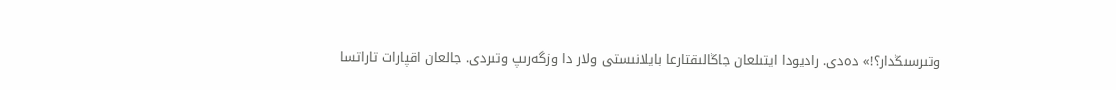وتىرسىڭدار؟!» دەدى. راديودا ايتىلعان جاڭالىقتارعا بايلانىستى ولار دا وزگەرىپ وتىردى. جالعان اقپارات تاراتسا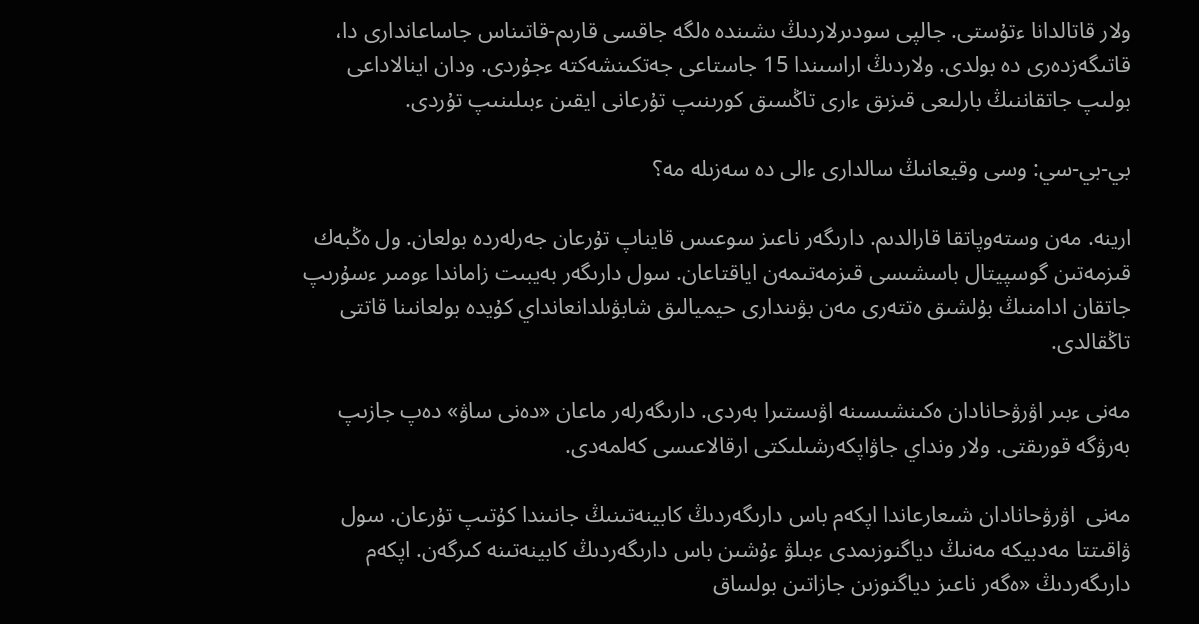ولار قاتالدانا ءتۇستى. جالپى سودىرلاردىڭ ىشىندە ەلگە جاقسى قارىم-قاتىناس جاساعاندارى دا، قاتىگەزدەرى دە بولدى. ولاردىڭ اراسىندا 15 جاستاعى جەتكىنشەكتە ءجۇردى. ودان اينالاداعى بولىپ جاتقاننىڭ بارلىعى قىزىق ءارى تاڭسىق كورىنىپ تۇرعانى ايقىن ءبىلىنىپ تۇردى.

بي-بي-سي: وسى وقيعانىڭ سالدارى ءالى دە سەزىلە مە؟

ارينە. مەن وستەوپاتقا قارالدىم. دارىگەر ناعىز سوعىس قايناپ تۇرعان جەرلەردە بولعان. ول ەڭبەك قىزمەتىن گوسپيتال باسشىسى قىزمەتىمەن اياقتاعان. سول دارىگەر بەيبىت زاماندا ءومىر ءسۇرىپ جاتقان ادامنىڭ بۇلشىق ەتتەرى مەن بۋىندارى حيميالىق شابۋىلدانعانداي كۇيدە بولعانىنا قاتتى تاڭقالدى.

مەنى ءبىر اۋرۋحانادان ەكىنشىسىنە اۋىستىرا بەردى. دارىگەرلەر ماعان «دەنى ساۋ» دەپ جازىپ بەرۋگە قورىقتى. ولار ونداي جاۋاپكەرشىلىكتى ارقالاعىسى كەلمەدى.

مەنى  اۋرۋحانادان شىعارعاندا اپكەم باس دارىگەردىڭ كابينەتىنىڭ جانىندا كۇتىپ تۇرعان. سول ۋاقىتتا مەدبيكە مەنىڭ دياگنوزىمدى ءبىلۋ ءۇشىن باس دارىگەردىڭ كابينەتىنە كىرگەن. اپكەم دارىگەردىڭ «ەگەر ناعىز دياگنوزىن جازاتىن بولساق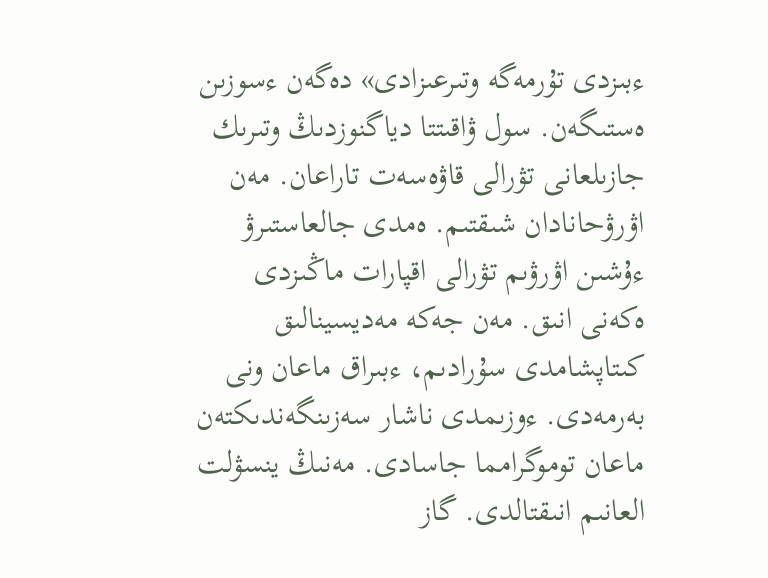ءبىزدى تۇرمەگە وتىرعىزادى» دەگەن ءسوزىن ەستىگەن. سول ۋاقىتتا دياگنوزدىڭ وتىرىك جازىلعانى تۋرالى قاۋەسەت تاراعان. مەن اۋرۋحانادان شىقتىم. ەمدى جالعاستىرۋ ءۇشىن اۋرۋىم تۋرالى اقپارات ماڭىزدى ەكەنى انىق. مەن جەكە مەديسينالىق كىتاپشامدى سۇرادىم، ءبىراق ماعان ونى بەرمەدى. ءوزىمدى ناشار سەزىنگەندىكتەن ماعان توموگرامما جاسادى. مەنىڭ ينسۋلت العانىم انىقتالدى. گاز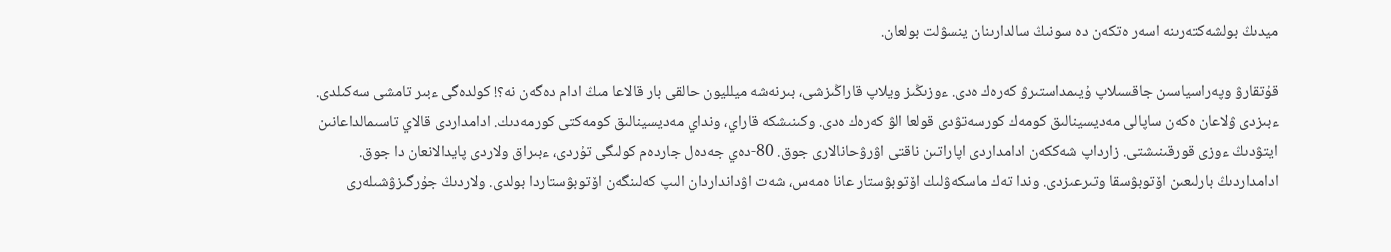ميدىڭ بولشەكتەرىنە اسەر ەتكەن دە سونىڭ سالدارىنان ينسۋلت بولعان.

قۇتقارۋ وپەراسياسىن جاقسىلاپ ۇيىمداستىرۋ كەرەك ەدى. ءوزىڭىز ويلاپ قاراڭىزشى، بىرنەشە ميلليون حالقى بار قالاعا مىڭ ادام دەگەن نە؟! كولدەگى ءبىر تامشى سەكىلدى. ءبىزدى ۋلاعان ەكەن ساپالى مەديسينالىق كومەك كورسەتۋدى قولعا الۋ كەرەك ەدى. وكىنىشكە قاراي، ونداي مەديسينالىق كومەكتى كورمەدىك. ادامداردى قالاي تاسىمالداعانىن ايتۋدىڭ ءوزى قورقىنىشتى. زارداپ شەككەن ادامداردى اپاراتىن ناقتى اۋرۋحانالارى جوق. 80-دەي جەدەل جاردەم كولىگى تۇردى، ءبىراق ولاردى پايدالانعان دا جوق. ادامداردىڭ بارلىعىن اۆتوبۋسقا وتىرعىزدى. وندا تەك ماسكەۋلىك اۆتوبۋستار عانا ەمەس، شەت اۋدانداردان الىپ كەلىنگەن اۆتوبۋستاردا بولدى. ولاردىڭ جۇرگىزۋشىلەرى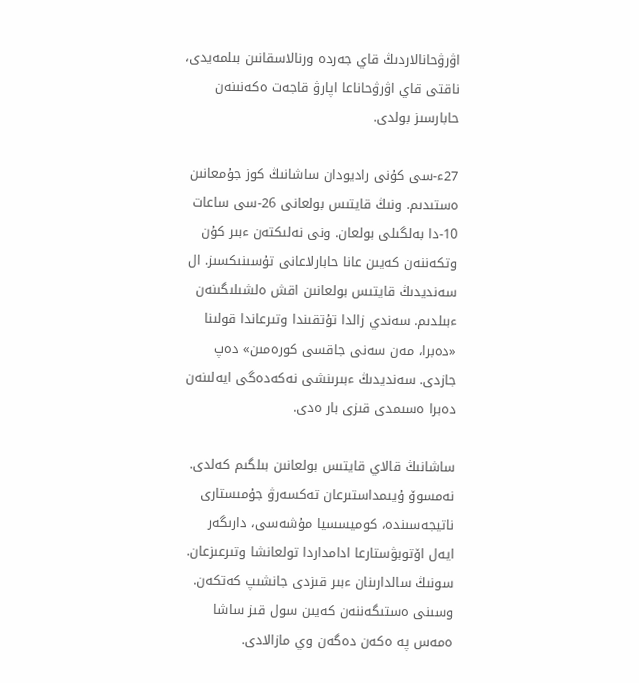اۋرۋحانالاردىڭ قاي جەردە ورنالاسقانىن بىلمەيدى، ناقتى قاي اۋرۋحاناعا اپارۋ قاجەت ەكەنىنەن حابارسىز بولدى.

27ء-سى كۇنى راديودان ساشانىڭ كوز جۇمعانىن ەستىدىم. ونىڭ قايتىس بولعانى 26-سى ساعات 10-دا بەلگىلى بولعان. ونى نەلىكتەن ءبىر كۇن وتكەننەن كەيىن عانا حابارلاعانى تۇسىنىكسىز. ال سەنديدىڭ قايتىس بولعانىن اقش ەلشىلىگىنەن ءبىلدىم. سەندي زالدا تۇتقىندا وتىرعاندا قولىنا «دەبرا، مەن سەنى جاقسى كورەمىن» دەپ جازدى. سەنديدىڭ ءبىرىنشى نەكەدەگى ايەلىنەن دەبرا ەسىمدى قىزى بار ەدى.

ساشانىڭ قالاي قايتىس بولعانىن بىلگىم كەلدى.  نەمسوۆ ۇيىمداستىرعان تەكسەرۋ جۇمىستارى ناتيجەسىندە، كوميسسيا مۇشەسى، دارىگەر ايەل اۆتوبۋستارعا ادامداردا تولعانشا وتىرعىزعان. سونىڭ سالدارىنان ءبىر قىزدى جانشىپ كەتكەن. وسىنى ەستىگەننەن كەيىن سول قىز ساشا ەمەس پە ەكەن دەگەن وي مازالادى.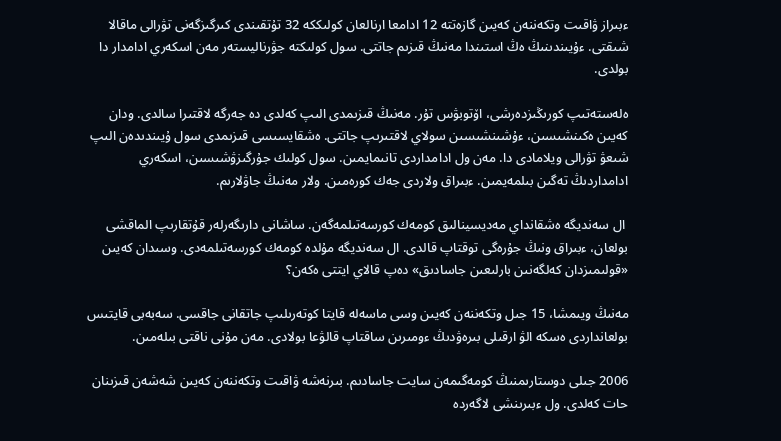ءبىراز ۋاقىت وتكەننەن كەيىن گازەتتە 12 ادامعا ارنالعان كولىككە 32 تۇتقىندى كىرگىزگەنى تۋرالى ماقالا شىقتى. ءۇيىندىنىڭ ەڭ استىندا مەنىڭ قىزىم جاتتى. سول كولىكتە جۋرناليستەر مەن اسكەري ادامدار دا بولدى.

ەلەستەتىپ كورىڭىزدەرشى، اۆتوبۋس تۇر. مەنىڭ قىزىمدى الىپ كەلدى دە جەرگە لاقتىرا سالدى. ودان كەيىن ەكىنشىسىن، ءۇشىنشىسىن سولاي لاقتىرىپ جاتتى. ەشقايسىسى قىزىمدى سول ۇيىندىدەن الىپ شىعۋ تۋرالى ويلامادى دا. مەن ول ادامداردى تانىمايمىن. سول كولىك جۇرگىزۋشىسىن، اسكەري ادامداردىڭ تەگىن بىلمەيمىن. ءبىراق ولاردى جەك كورەمىن. ولار مەنىڭ جاۋلارىم.

 ال سەنديگە ەشقانداي مەديسينالىق كومەك كورسەتىلمەگەن. ساشانى دارىگەرلەر قۇتقارىپ الماقشى بولعان، ءبىراق ونىڭ جۇرەگى توقتاپ قالدى. ال سەنديگە مۇلدە كومەك كورسەتىلمەدى. وسىدان كەيىن «قولىمىزدان كەلگەنىن بارلىعىن جاسادىق» دەپ قالاي ايتتى ەكەن؟

مەنىڭ ويىمشا، 15 جىل وتكەننەن كەيىن وسى ماسەلە قايتا كوتەرىلىپ جاتقانى جاقسى. سەبەبى قايتىس بولعانداردى ەسكە الۋ ارقىلى بىرەۋدىڭ ءومىرىن ساقتاپ قالۋعا بولادى. مەن مۇنى ناقتى بىلەمىن.

2006 جىلى دوستارىمنىڭ كومەگىمەن سايت جاسادىم. بىرنەشە ۋاقىت وتكەننەن كەيىن شەشەن قىزىنان حات كەلدى. ول ءبىرىنشى لاگەردە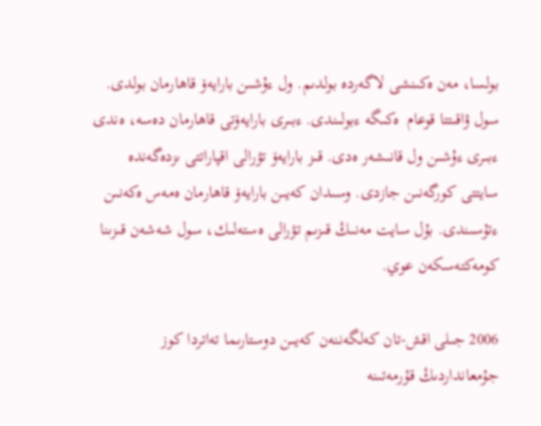بولسا، مەن ەكىنشى لاگەردە بولدىم. ول ءۇشىن بارايەۆ قاھارمان بولدى. سول ۋاقىتتا قوعام  ەكىگە ءبولىندى. ءبىرى بارايەۆتى قاھارمان دەسە، ەندى ءبىرى ءۇشىن ول قانىشەر ەدى. قىز بارايەۆ تۋرالى اقپاراتتى ىزدەگەندە سايتتى كورگەنىن جازدى. وسىدان كەيىن بارايەۆ قاھارمان ەمەس ەكەنىن ءتۇسىندى. بۇل سايت مەنىڭ قىزىم تۋرالى ەستەلىك، سول شەشەن قىزىنا كومەكتەسكەن عوي.

2006 جىلى اقش-تان كەلگەننەن كەيىن دوستارىما تەاتردا كوز جۇمعانداردىڭ قۇرمەتىنە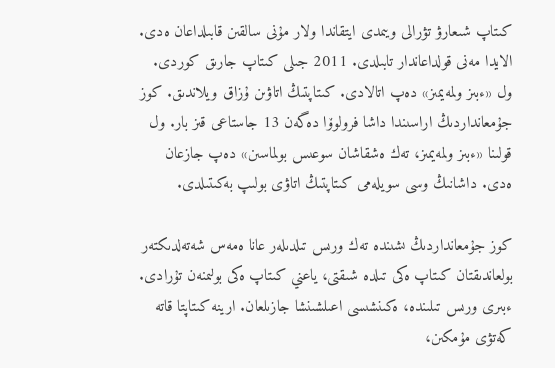كىتاپ شىعارۋ تۋرالى ويىمدى ايتقاندا ولار مۇنى سالقىن قابىلداعان ەدى. الايدا مەنى قولداعاندار تابىلدى. 2011 جىلى كىتاپ جارىق كوردى. ول «ءبىز ولمەيمىز» دەپ اتالادى. كىتاپتىڭ اتاۋىن ۇزاق ويلاندىق. كوز جۇمعانداردىڭ اراسىندا داشا فرولوۆا دەگەن 13 جاستاعى قىز بار. ول قولىنا «ءبىز ولمەيمىز، تەك ەشقاشان سوعىس بولماسىن» دەپ جازعان ەدى. داشانىڭ وسى سويلەمى كىتاپتىڭ اتاۋى بولىپ بەكىتىلدى.

كوز جۇمعانداردىڭ ىشىندە تەك ورىس تىلدىلەر عانا ەمەس شەتەلدىكتەر بولعاندىقتان كىتاپ ەكى تىلدە شىقتى، ياعني كىتاپ ەكى بولىمنەن تۇرادى. ءبىرى ورىس تىلىندە، ەكىنشىسى اعىلشىنشا جازىلعان. ارينە كىتاپتا قاتە كەتۋى مۇمكىن،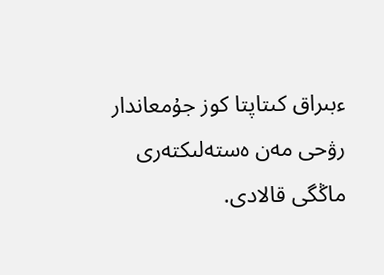ءبىراق كىتاپتا كوز جۇمعاندار رۋحى مەن ەستەلىكتەرى ماڭگى قالادى.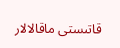قاتىستى ماقالالار